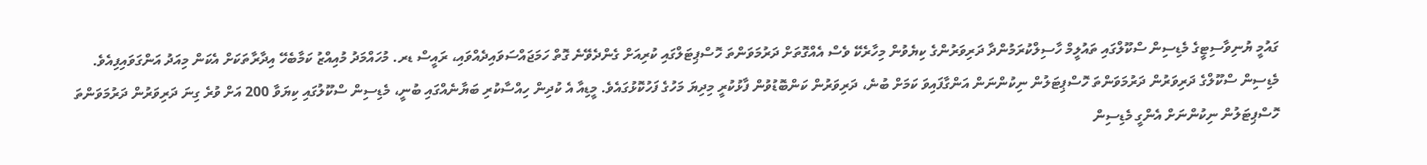ގައުމީ ޔުނިވާސިޓީގެ މެޑިސިން ސްކޫލްގައި ތައުލީމް ހާސިލްކުރަމުންދާ ދަރިވަރުންގެ ކިޔެވުން މިހާރެކޭ ވެސް އެއްގޮތަށް ދަރުމަވަންތަ ހޮސްޕިޓަލްގައި ކުރިއަށް ގެންދެވޭނެ ގޮތް ހަމަޖައްސަވައިދެއްވައި، ރައީސް ޑރ. މުހައްމަދު މުއިއްޒު ކަމާބެހޭ އިދާރާތަކަށް އެކަން މިއަދު އަންގަވައިފިއެވެ.
މެޑިސިން ސްކޫލްގެ ދަރިވަރުން ދަރުމަވަންތަ ހޮސްޕިޓަލުން ނިކުންނަން އަންގާފައިވަ ކަމަށް ބުނެ، ދަރިވަރުން ކަންބޮޑުވުން ފާޅުކުރީ މިދިޔަ މަހުގެ ފަހުކޮޅުގައެވެ. މީޑިއާ އެ ކުދިން ހިއްސާކުރި ބަޔާނެއްގައި ބުނީ، މެޑިސިން ސްކޫލުގައި ކިޔަވާ 200 އަށް ވުރެ ގިނަ ދަރިވަރުން ދަރުމަވަންތަ ހޮސްޕިޓަލުން ނިކުންނަށް އެންގީ މެޑިސިން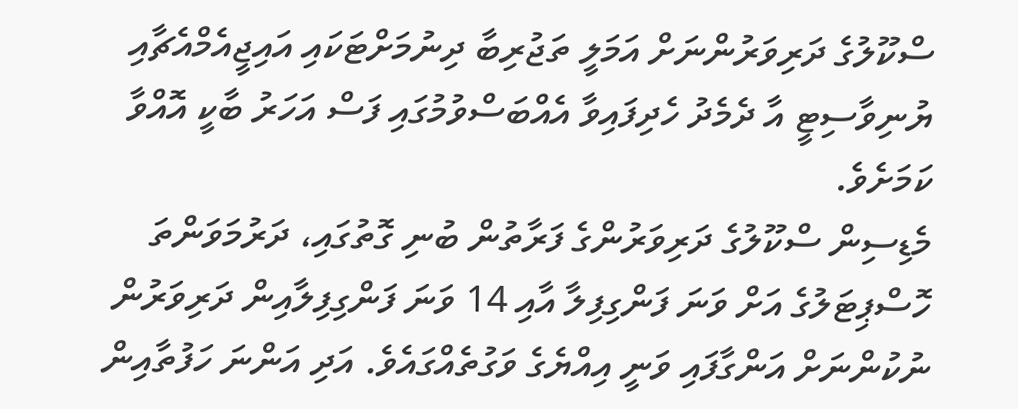ސްކޫލުގެ ދަރިވަރުންނަށް އަމަލީ ތަޖުރިބާ ދިނުމަށްޓަކައި އައިޖީއެމްއެޗާއި ޔުނިވާސިޓީ އާ ދެމެދު ހެދިފައިވާ އެއްބަސްވުމުގައި ފަސް އަހަރު ބާކީ އޮއްވާ ކަމަށެވެ.
މެޑިސިން ސްކޫލުގެ ދަރިވަރުންގެ ފަރާތުން ބުނި ގޮތުގައި، ދަރުމަވަންތަ ހޮސްޕިޓަލުގެ އަށް ވަނަ ފަންގިފިލާ އާއި 14 ވަނަ ފަންގިފިލާއިން ދަރިވަރުން ނުކުންނަށް އަންގާފައި ވަނީ އިއްޔެގެ ވަގުތެއްގައެވެ. އަދި އަންނަ ހަފުތާއިން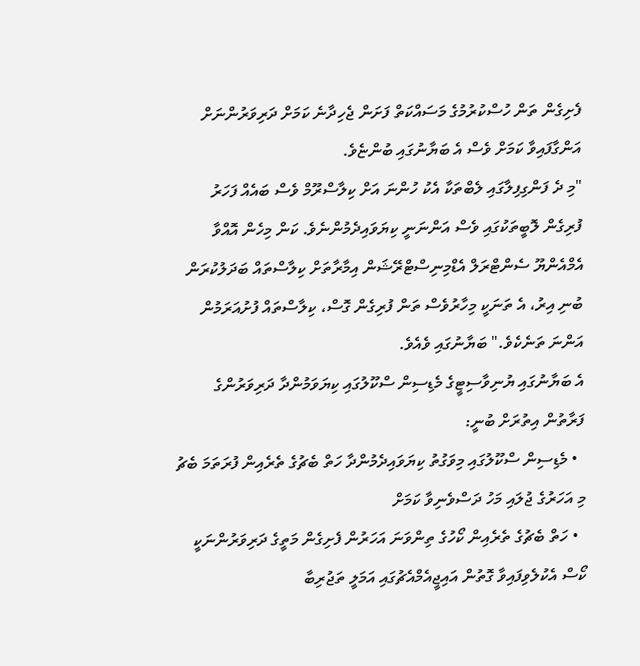ފެށިގެން ތަން ހުސްކުރުމުގެ މަސައްކަތް ފަށަން ޖެހިދާނެ ކަމަށް ދަރިވަރުންނަށް އަންގާފައިވާ ކަމަށް ވެސް އެ ބަޔާނުގައި ބުންޏެވެ.
"މި ދެ ފަންގިފިލާގައި ލެބްތަކާ އެކު ހުންނަ އަށް ކިލާސްރޫމް ވެސް ބައެއް ފަހަރު ފުރިގެން ލޮބީތަކުގައި ވެސް އަންނަނީ ކިޔަވައިދެމުންނެވެ. ކަން މިހެން އޮއްވާ އެމްއެންޔޫ ސެންޓްރަލް އެޑްމިނިސްޓްރޭޝަން އިމާރާތަށް ކިލާސްތައް ބަދަލުކުރަން ބުނި އިރު، އެ ތަނަކީ މިހާރުވެސް ތަން ފުރިގެން ގޮސް، ކިލާސްތައް ފުށުއަރަމުން އަންނަ ތަނެކެވެ." ބަޔާނުގައި ވެއެވެ.
އެ ބަޔާނުގައި ޔުނިވާސިޓީގެ މެޑިސިން ސްކޫލުގައި ކިޔަވަމުންދާ ދަރިވަރުންގެ ފަރާތުން އިތުރަށް ބުނީ:
  • މެޑިސިން ސްކޫލުގައި މިވަގުތު ކިޔަވައިދެމުންދާ ހަތް ބެޗުގެ ތެރެއިން ފުރަތަމަ ބެޗު މި އަހަރުގެ ޖުލައި މަހު ދަސްވެނިވާ ކަމަށް
  • ހަތް ބެޗުގެ ތެރެއިން ކޯހުގެ ތިންވަނަ އަހަރުން ފެށިގެން މަތީގެ ދަރިވަރުންނަކީ ކޯސް އެކުލެވިފައިވާ ގޮތުން އައިޖީއެމްއެޗުގައި އަމަލީ ތަޖުރިބާ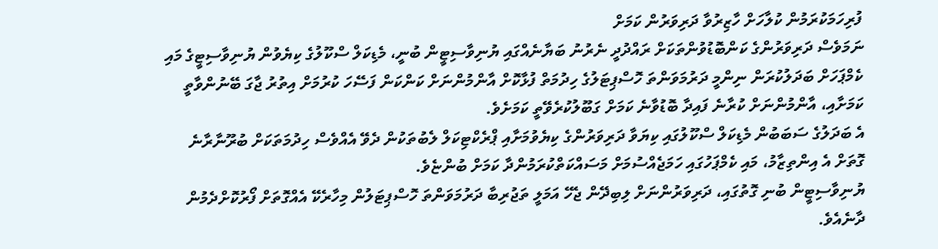ފުރިހަމަކުރަމުން ކުލާހަށް ހާޒިރުވާ ދަރިވަރުން ކަމަށް
ނަމަވެސް ދަރިވަރުންގެ ކަންބޮޑުވުންތަކަށް ރައްދުދީ ނެރުނު ބަޔާނެއްގައި ޔުނިވާސިޓީން ބުނީ، މެޑިކަލް ސްކޫލުގެ ކިޔެވުން ޔުނިވާސިޓީގެ މައި ކެމްޕަހަށް ބަދަލުކުރަން ނިންމީ ދަރުމަވަންތަ ހޮސްޕިޓަލުގެ ހިދުމަތް ފުޅާކޮށް އާންމުންނަށް ކަންކަން ފަސޭހަ ކުރުމަށް އިތުރު ޖާގަ ބޭނުންވާތީ ކަމަށާއި، އާންމުންނަށް ކުރާނެ ފައިދާ ބޮޑުވާނެ ކަމަށް ގަބޫލުކުރެވޭތީ ކަމަށެވެ.
އެ ބަދަލުގެ ސަބަބުން މެޑިކަލް ސްކޫލުގައި ކިޔަވާ ދަރިވަރުންގެ ކިޔެވުމަށާއި ޕްރެކްޓިކަލް ލެބުތަކުން ދެވޭ އެއްވެސް ހިދުމަތަކަށް ބުރޫނާރާނެ ގޮތަށް އެ އިންތިޒާމު، މައި ކެމްޕަހުގައި ހަމަޖެއްސުމަށް މަސައްކަތްކުރަމުންދާ ކަމަށް ބުންޏެވެ.
ޔުނިވާސިޓީން ބުނި ގޮތުގައި، ދަރިވަރުންނަށް ލިބިދޭން ޖެހޭ އަމަލީ ތަޖުރިބާ ދަރުމަވަންތަ ހޮސްޕިޓަލުން މިހާރެކޭ އެއްގޮތަށް ފޯރުކޮށްދެމުން ދާނެއެވެ.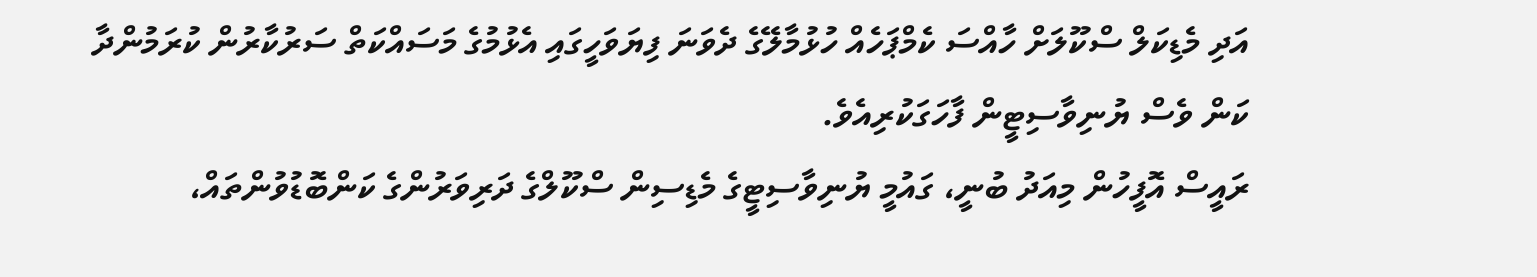އަދި މެޑިކަލް ސްކޫލަށް ހާއްސަ ކެމްޕަހެއް ހުޅުމާލޭގެ ދެވަނަ ފިޔަވަހީގައި އެޅުމުގެ މަސައްކަތް ސަރުކާރުން ކުރަމުންދާ ކަން ވެސް ޔުނިވާސިޓީން ފާހަގަކުރިއެވެ.
ރައީސް އޮފީހުން މިއަދު ބުނީ، ގައުމީ ޔުނިވާސިޓީގެ މެޑިސިން ސްކޫލްގެ ދަރިވަރުންގެ ކަންބޮޑުވުންތައް،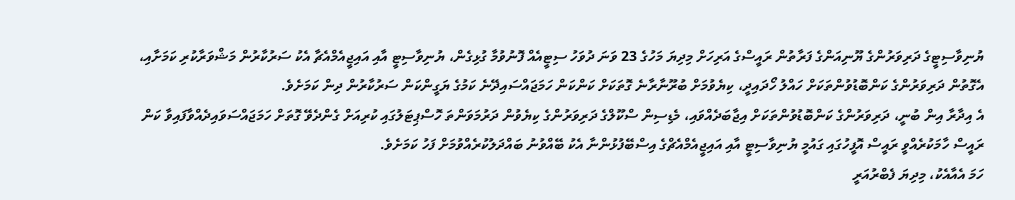ޔުނިވާސިޓީގެ ދަރިވަރުންގެ ޔޫނިއަންގެ ފަރާތުން ރައީސްގެ އަރިހަށް މިދިޔަ މަހުގެ 23 ވަނަ ދުވަހު ސިޓީއެއް ފޮނުވުމާ ގުޅިގެން، ޔުނިވާސިޓީ އާއި އައިޖީއެމްއެޗާ އެކު ސަރުކާރުން މަޝްވަރާކުރި ކަމަށާއި، އެގޮތުން ދަރިވަރުންގެ ކަންބޮޑުވުންތަކަށް ހައްލު ހޯދައިދީ، ކިޔެވުމަށް ބުރޫނާރާނެ ގޮތަކަށް ކަންކަން ހަމަޖައްސައިދޭނެ ކަމުގެ ޔަގީންކަން ސަރުކާރުން ދިން ކަމަށެވެ.
އެ އިދާރާ އިން ބުނީ، ދަރިވަރުންގެ ކަންބޮޑުވުންތަކަށް އިޖާބަދެއްވައި، މެޑިސިން ސްކޫލްގެ ދަރިވަރުންގެ ކިޔެވުން ދަރުމަވަންތަ ހޮސްޕިޓަލުގައި ކުރިއަށް ގެންދެވޭ ގޮތަށް ހަމަޖައްސަވައިދެއްވާފައިވާ ކަން ރައީސް ހާމަކުރެއްވީ ރައީސް އޮފީހުގައި ގައުމީ ޔުނިވާސިޓީ އާއި އައިޖީއެމްއެޗްގެ އިސްބޭފުޅުންނާ އެކު ބޭއްވުނު ބައްދަލުކުރެއްވުމަށް ފަހު ކަމަށެވެ.
ހަމަ އެއާއެކު، މިދިޔަ ފެބްރުއަރީ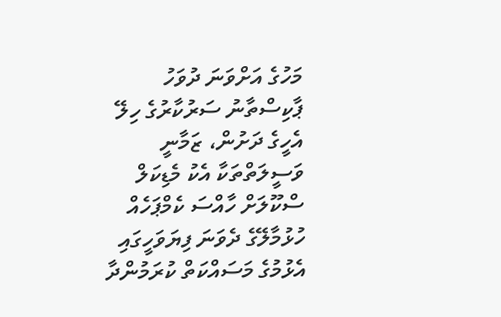މަހުގެ އަށްވަނަ ދުވަހު ޕާކިސްތާނު ސަރުކާރުގެ ހިލޭ އެހީގެ ދަށުން، ޒަމާނީ ވަސީލަތްތަކާ އެކު މެޑިކަލް ސްކޫލަށް ހާއްސަ ކެމްޕަހެއް ހުޅުމާލޭގެ ދެވަނަ ފިޔަވަހީގައި އެޅުމުގެ މަސައްކަތް ކުރަމުންދާ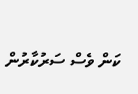ކަން ވެސް ސަރުކާރުން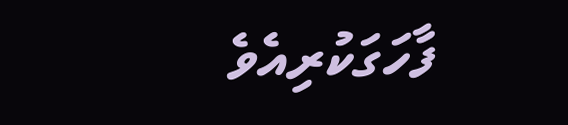ފާހަގަކުރިއެވެ